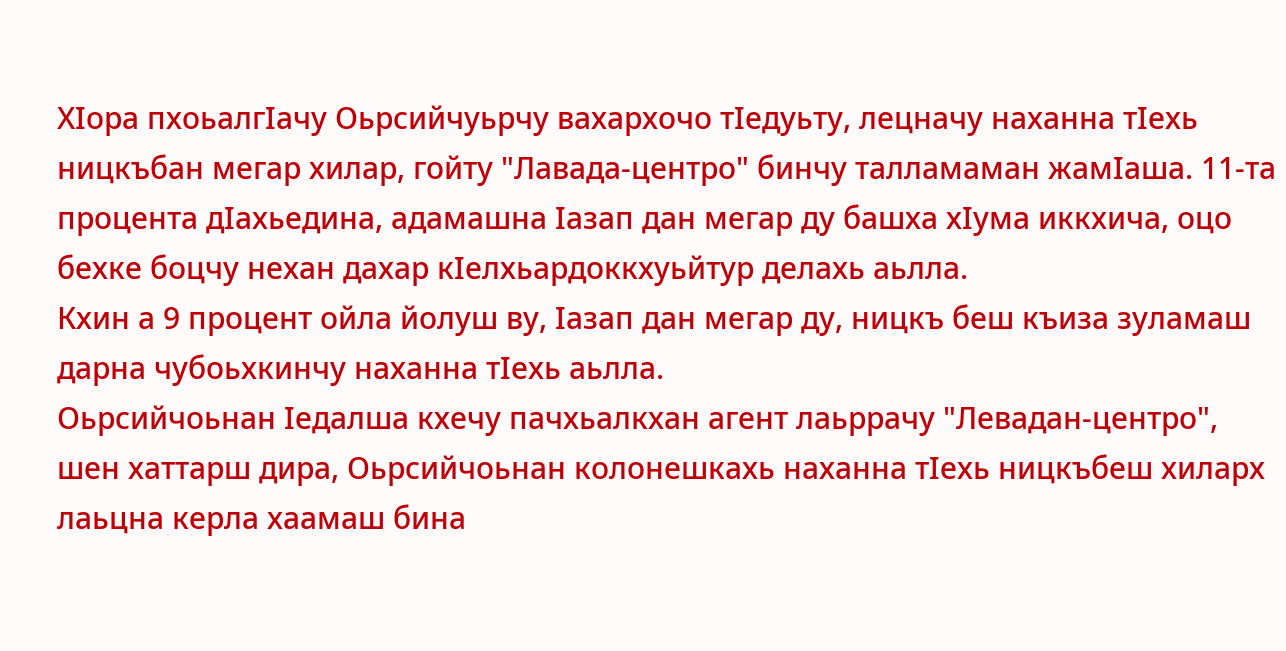ХIора пхоьалгIачу Оьрсийчуьрчу вахархочо тIедуьту, лецначу наханна тIехь ницкъбан мегар хилар, гойту "Лавада-центро" бинчу талламаман жамIаша. 11-та процента дIахьедина, адамашна Iазап дан мегар ду башха хӀума иккхича, оцо бехке боцчу нехан дахар кIелхьардоккхуьйтур делахь аьлла.
Кхин а 9 процент ойла йолуш ву, Iазап дан мегар ду, ницкъ беш къиза зуламаш дарна чубоьхкинчу наханна тIехь аьлла.
Оьрсийчоьнан Iедалша кхечу пачхьалкхан агент лаьррачу "Левадан-центро", шен хаттарш дира, Оьрсийчоьнан колонешкахь наханна тIехь ницкъбеш хиларх лаьцна керла хаамаш бина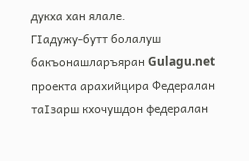дукха хан ялале.
ГIадужу-бутт болалуш бакъонашларъяран Gulagu.net проекта арахийцира Федералан таIзарш кхочушдон федералан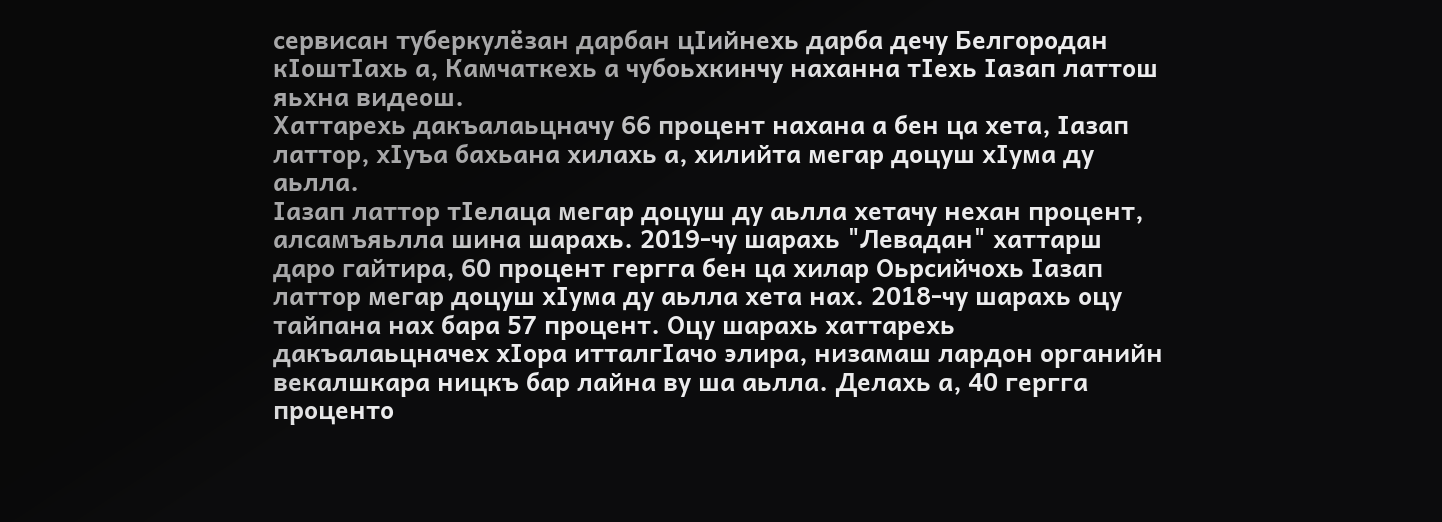сервисан туберкулёзан дарбан цIийнехь дарба дечу Белгородан кIоштIахь а, Камчаткехь а чубоьхкинчу наханна тIехь Iазап латтош яьхна видеош.
Хаттарехь дакъалаьцначу 66 процент нахана а бен ца хета, Iазап латтор, хIуъа бахьана хилахь а, хилийта мегар доцуш хIума ду аьлла.
Iазап латтор тӀелаца мегар доцуш ду аьлла хетачу нехан процент, алсамъяьлла шина шарахь. 2019-чу шарахь "Левадан" хаттарш даро гайтира, 60 процент гергга бен ца хилар Оьрсийчохь Iазап латтор мегар доцуш хIума ду аьлла хета нах. 2018-чу шарахь оцу тайпана нах бара 57 процент. Оцу шарахь хаттарехь дакъалаьцначех хIора итталгIачо элира, низамаш лардон органийн векалшкара ницкъ бар лайна ву ша аьлла. Делахь а, 40 гергга проценто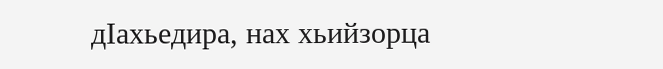дIахьедира, нах хьийзорца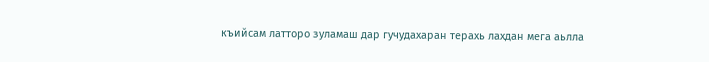къийсам латторо зуламаш дар гучудахаран терахь лахдан мега аьлла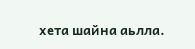хета шайна аьлла.